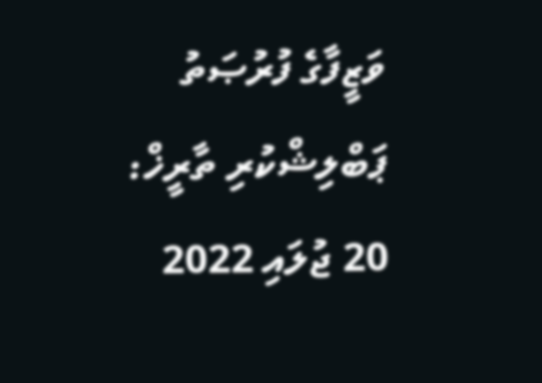ވަޒީފާގެ ފުރުޞަތު
ޕަބްލިޝްކުރި ތާރީޚް: 20 ޖުލައި 2022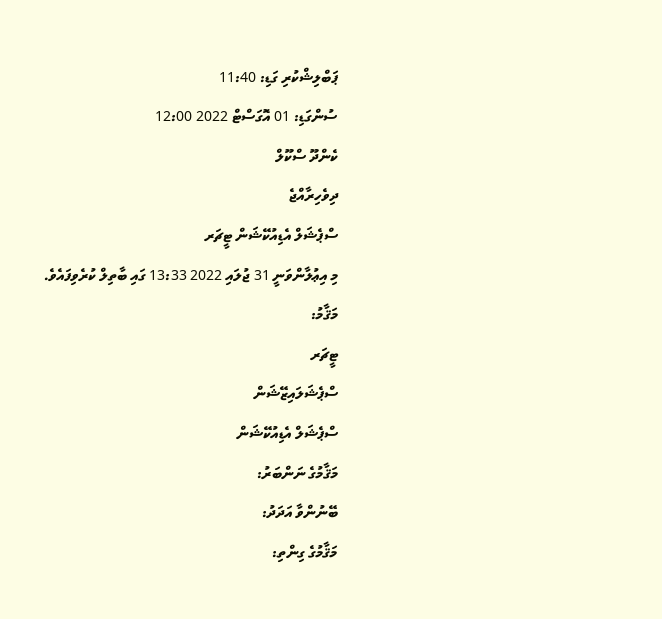ޕަބްލިޝްކުރި ގަޑި: 11:40
ސުންގަޑި: 01 އޮގަސްޓް 2022 12:00
ކެންދޫ ސްކޫލް
ދިވެހިރާއްޖެ
ސްޕެޝަލް އެޑިއުކޭޝަން ޓީޗަރ
މި އިޢުލާންވަނީ 31 ޖުލައި 2022 13:33 ގައި ބާތިލް ކުރެވިފައެވެ.
މަޤާމު:
ޓީޗަރ
ސްޕެޝަލައިޒޭޝަން
ސްޕެޝަލް އެޑިއުކޭޝަން
މަޤާމުގެ ނަންބަރު:
ބޭނުންވާ އަދަދު:
މަޤާމުގެ ގިންތި: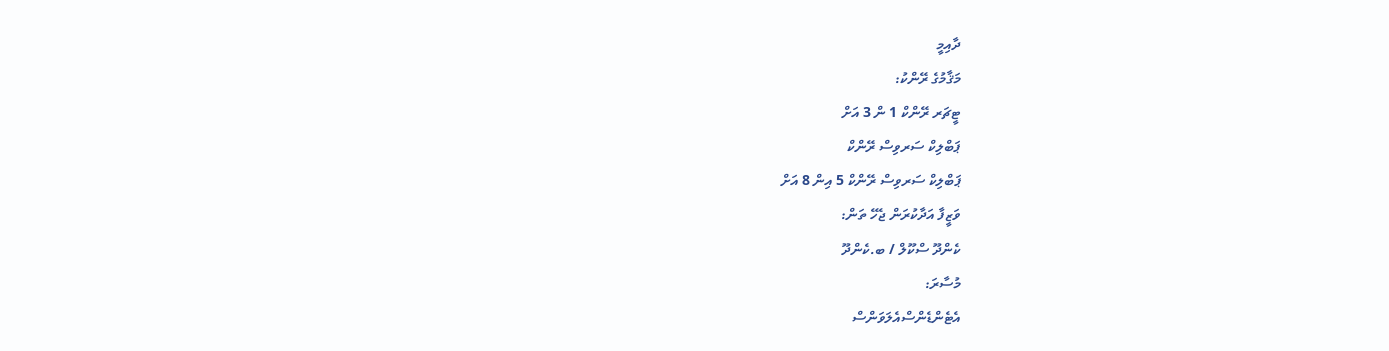ދާއިމީ
މަޤާމުގެ ރޭންކު:
ޓީޗަރ ރޭންކް 1 ން 3 އަށް
ޕަބްލިކް ސަރވިސް ރޭންކް
ޕަބްލިކް ސަރވިސް ރޭންކް 5 އިން 8 އަށް
ވަޒީފާ އަދާކުރަން ޖެހޭ ތަން:
ކެންދޫ ސްކޫލް / ބ.ކެންދޫ
މުސާރަ:
އެޓެންޑެންސްއެލަވަންސް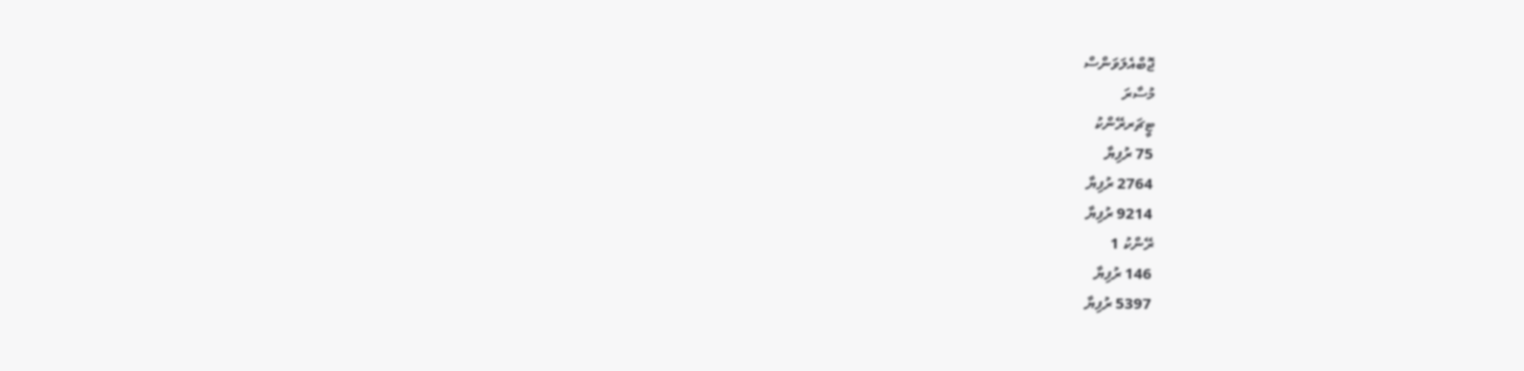ޖޮބްއެލަވަންސް
މުސާރަ
ޓީޗަރރޭންކު
75 ރުފިޔާ
2764 ރުފިޔާ
9214 ރުފިޔާ
ރޭންކު 1
146 ރުފިޔާ
5397 ރުފިޔާ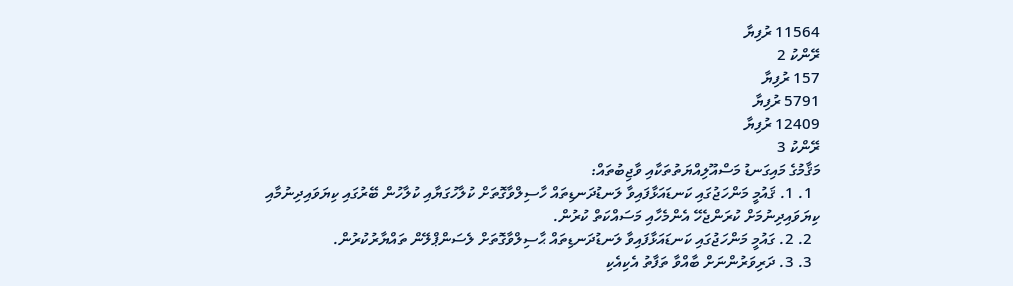11564 ރުފިޔާ
ރޭންކު 2
157 ރުފިޔާ
5791 ރުފިޔާ
12409 ރުފިޔާ
ރޭންކު 3
މަޤާމުގެ މައިގަނޑު މަސްއޫލިއްޔަތުތަކާއި ވާޖިބުތައް:
  1. 1. ޤައުމީ މަންހަޖުގައި ކަނޑައަޅާފައިވާ ލަނޑުދަނޑިތައް ހާސިލްވާގޮތަށް ކުލާހުގަޔާއި ކުލާހުން ބޭރުގައި ކިޔަވައިދިނުމާއި ކިޔަވައިދިނުމަށް ކުރަންޖެހޭ އެންމެހާއި މަސައްކަތް ކުރުން.
  2. 2. ގައުމީ މަންހަޖުގައި ކަނޑައަޅާފައިވާ ލަނޑުދަނޑިތައް ޙާސިލްވާގޮތަށް ލެސަންޕްލޭން ތައްޔާރުކުރުން.
  3. 3. ދަރިވަރުންނަށް ބާއްވާ ތަފާތު އެކިއެކި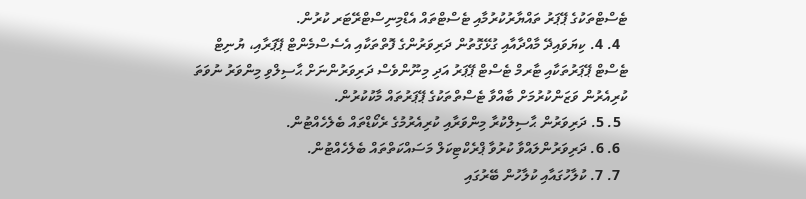ޓެސްޓްތަކުގެ ޕޭޕަރު ތައްޔާރުކުރުމާއި ޓެސްޓްތައް އެޑްމިނިސްޓްރޭޓަރ ކުރުން.
  4. 4. ކިޔަވައިދޭ މާއްދާއާއި ގުޅޭގޮތުން ދަރިވަރުންގެ ފޮތްތަކާއި އެސެސްމެންޓް ޕޭޕަރާއި، ޔުނިޓް ޓެސްޓް ޕޭޕަރުތަކާއި ޓާރމް ޓެސްޓް ޕޭޕަރު އަދި މިނޫންވެސް ދަރިވަރުންނަށް ޙާސިލްވި މިންވަރު ނުވަތަ ކުރިއެރުން ވަޒަންކުރުމަށް ބާއްވާ ޓެސްތްތަކުގެ ޕޭޕަރުތައް މާކުކުރުން.
  5. 5. ދަރިވަރުން ޙާސިލްކުރާ މިންވަރާއި ކުރިއެރުމުގެ ރެކޯޑްތައް ބެލެހެއްޓުން.
  6. 6. ދަރިވަރުންލައްވާ ކުރުވާ ޕްރެކްޓިކަލް މަސައްކަތްތައް ބެލެހެއްޓުން.
  7. 7. ކުލާހުގައާއި ކުލާހުން ބޭރުގައި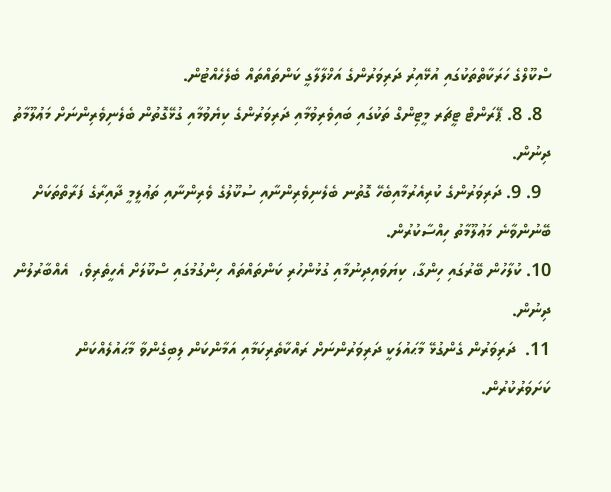ސްކޫލްގެ ހަރަކާތްތަކުގައި އުޅޭއިރު ދަރިވަރުންގެ އަޚްލާލާގީ ކަންތައްތައް ބެލެހެއްޓުން.
  8. 8. ޕޭރަންޓް ޓީޗަރ މީޓިންގް ތަކުގައި ބައިވެރިވުމާއި ދަރިވަރުންގެ ކިޔެވުމާއި ގުޅޭގޮތުން ބެލެނިވެރިންނަށް މަޢުލޫމާތު ދިނުން.
  9. 9. ދަރިވަރުންގެ ކުރިއެރުމާއިބެހޭ ގޮތުނ ބެލެނިވެރިންނާއި ސުކޫލުގެ ވެރިންނާއި ތަޢުލީމީ ދާއިރާގެ ފަރާތްތަކަށް ބޭނުންވާނެ މަޢުލޫމާތު ހިއްސާކުރުން.
10. ކުލާހުން ބޭރުގައި ހިންގާ، ކިޔަވައިދިނުމާއި ގުޅުންހުރި ކަންތައްތައް ހިންގުމުގައި ސްކޫލަށް އެހީތެރިވެ،  އެއްބާރުލުން ދިނުން.
11.  ދަރިވަރުން ގެންގުޅޭ މާޙައުލަކީ ދަރިވަރުންނަށް ރައްކާތެރިކަމާއި އަމާންކަން ލިބިގެންވާ މާޙައުލެއްކަން  ކަށަވަރުކުރުން.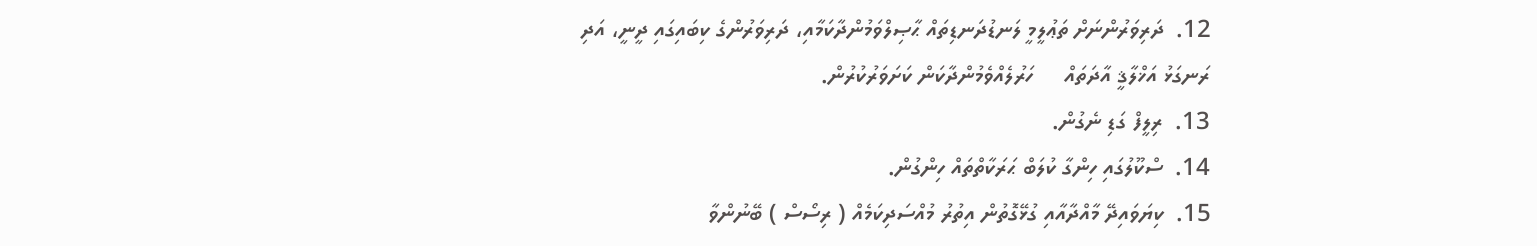12.  ދަރިވަރުންނަށް ތަޢުލީމީ ލަނޑުދަނޑިތައް ޙާޞިލްވަމުންދާކަމާއި، ދަރިވަރުންގެ ކިބައިގައި ދީނީ، އަދި  ރަނގަޅު އަޚްލާޤީ އާދަތައް     ހަރުލެއްވެމުންދާކަން ކަށަވަރުކުރުން.
13.  ރިލީފް ގަޑި ނެގުން.
14.  ސްކޫލުގައި ހިންގާ ކުލަބް ޙަރަކާތްތައް ހިންގުން.
15.  ކިޔަވައިދޭ މާއްދާއާއި ގުޅޭގޮތުން އިތުރު މުއްސަދިކަމެއް ( ރިސޯސް ) ބޭނުންވާ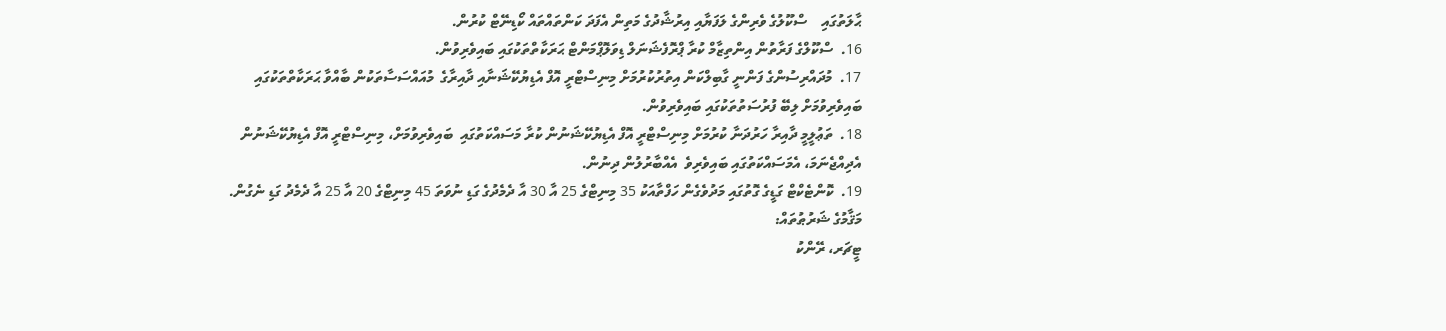ޙާލަތުގައި    ސްކޫލުގެ ވެރިންގެ ލަފަޔާއި އިރުޝާދުގެ މަތިން އެފަދަ ކަންތައްތައް ކޯޑިނޭޓް ކުރުން.
16.  ސްކޫލްގެ ފަރާތުން އިންތިޒާމް ކުރާ ޕްރޮފެޝަނަލް ޑިވަލޮޕްމަންޓް ޙަރަކާތްތަކުގައި ބައިވެރިވުން.
17.  މުދައްރިސުންގެ ފަންނީ ގާބިލްކަން އިތުރުކުރުމަށް މިނިސްޓްރީ އޮފް އެޑިޔުކޭޝަނާއި ދާއިރާގެ  މުއައްސަސާތަކުން ބާއްވާ ޙަރަކާތްތަކުގައި ބައިވެރިވުމަށް ލިބޭ ފުރުސަތުތަކުގައި ބައިވެރިވުން.
18.  ތަޢުލީމީ ދާއިރާ ހަރުދަނާ ކުރުމަށް މިނިސްޓްރީ އޮފް އެޑިޔުކޭޝަނުން ކުރާ މަސައްކަތުގައި  ބައިވެރިވުމަށް، މިނިސްޓްރީ އޮފް އެޑިޔުކޭޝަނުން އެދިއްޖެނަމަ، އެމަސައްކަތުގައި ބައިވެރިވެ  އެއްބާރުލުން ދިނުން.
19.  ކޮންޓެކްޓް ގަޑީގެ ގޮތުގައި މަދުވެގެން ހަފްތާއަކު 35 މިނިޓްގެ 25 އާ 30 އާ ދެމެދުގެ ގަޑި ނުވަތަ 45 މިނިޓްގެ 20 އާ 25 އާ ދެމެދު ގަޑި ނެގުން.
މަޤާމުގެ ޝަރުޠުތައް:
ޓީޗަރ، ރޭންކު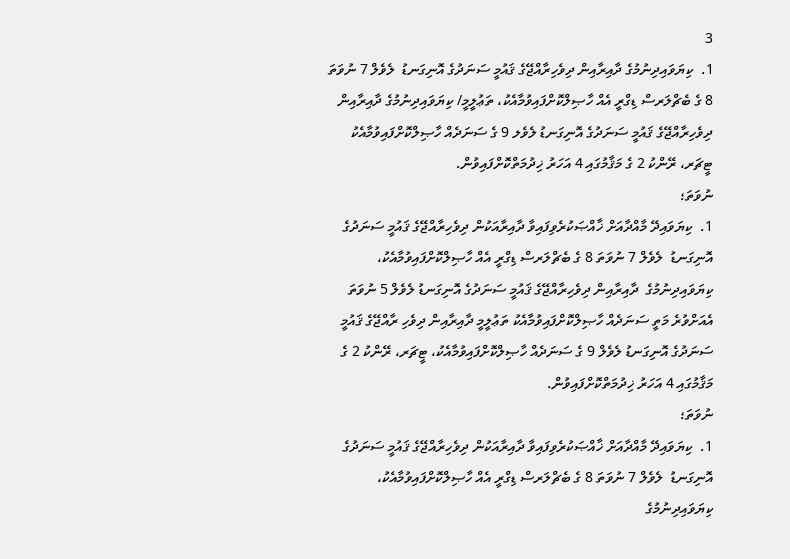3
1.  ކިޔަވައިދިނުމުގެ ދާއިރާއިން ދިވެހިރާއްޖޭގެ ޤައުމީ ސަނަދުގެ އޮނިގަނޑު  ލެވެލް 7 ނުވަތަ 8 ގެ ބެޗްލަރސް ޑިގްރީ އެއް ހާޞިލްކޮށްފައިވުމާއެކު، ތަޢުލީމީ/ ކިޔަވައިދިނުމުގެ ދާއިރާއިން ދިވެހިރާއްޖޭގެ ޤައުމީ ސަނަދުގެ އޮނިގަނޑު ލެވެލ 9 ގެ ސަނަދެއް ހާޞިލްކޮށްފައިވުމާއެކު ޓީޗަރ، ރޭންކު 2 ގެ މަޤާމުގައި 4 އަހަރު ޚިދުމަތްކޮށްފައިވުން.
ނުވަތަ؛
1.  ކިޔަވައިދޭ މާއްދާއަށް ޚާއްޞަކުރެވިފައިވާ ދާއިރާއަކުން ދިވެހިރާއްޖޭގެ ޤައުމީ ސަނަދުގެ އޮނިގަނޑު  ލެވެލް 7 ނުވަތަ 8 ގެ ބެޗްލަރސް ޑިގްރީ އެއް ހާޞިލްކޮށްފައިވުމާއެކު، ކިޔަވައިދިނުމުގެ  ދާއިރާއިން ދިވެހިރާއްޖޭގެ ޤައުމީ ސަނަދުގެ އޮނިގަނޑު ލެވެލް 5 ނުވަތަ އެއަށްވުރެ މަތީ ސަނަދެއް ހާޞިލްކޮށްފައިވުމާއެކު ތަޢުލީމީ ދާއިރާއިން ދިވެހި ރާއްޖޭގެ ޤައުމީ ސަނަދުގެ އޮނިގަނޑު ލެވެލް 9 ގެ ސަނަދެއް ހާޞިލްކޮށްފައިވުމާއެކު، ޓީޗަރ، ރޭންކު 2 ގެ މަޤާމުގައި 4 އަހަރު ޚިދުމަތްކޮށްފައިވުން.
ނުވަތަ؛
1.  ކިޔަވައިދޭ މާއްދާއަށް ޚާއްޞަކުރެވިފައިވާ ދާއިރާއަކުން ދިވެހިރާއްޖޭގެ ޤައުމީ ސަނަދުގެ އޮނިގަނޑު  ލެވެލް 7 ނުވަތަ 8 ގެ ބެޗްލަރސް ޑިގްރީ އެއް ހާޞިލްކޮށްފައިވުމާއެކު، ކިޔަވައިދިނުމުގެ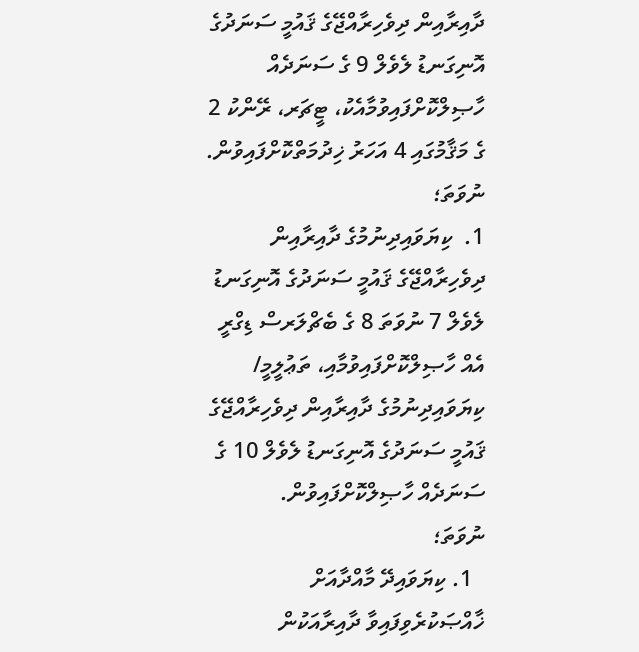ދާއިރާއިން ދިވެހިރާއްޖޭގެ ޤައުމީ ސަނަދުގެ އޮނިގަނޑު ލެވެލް 9 ގެ ސަނަދެއް ހާޞިލްކޮށްފައިވުމާއެކު، ޓީޗަރ، ރޭންކު 2 ގެ މަޤާމުގައި 4 އަހަރު ޚިދުމަތްކޮށްފައިވުން.
ނުވަތަ؛
1.  ކިޔަވައިދިނުމުގެ ދާއިރާއިން ދިވެހިރާއްޖޭގެ ޤައުމީ ސަނަދުގެ އޮނިގަނޑު  ލެވެލް 7 ނުވަތަ 8 ގެ ބެޗްލަރސް ޑިގްރީ އެއް ހާޞިލްކޮށްފައިވުމާއި، ތަޢުލީމީ/ ކިޔަވައިދިނުމުގެ ދާއިރާއިން ދިވެހިރާއްޖޭގެ ޤައުމީ ސަނަދުގެ އޮނިގަނޑު ލެވެލް 10 ގެ ސަނަދެއް ހާޞިލްކޮށްފައިވުން.
ނުވަތަ؛
  1. ކިޔަވައިދޭ މާއްދާއަށް ޚާއްޞަކުރެވިފައިވާ ދާއިރާއަކުން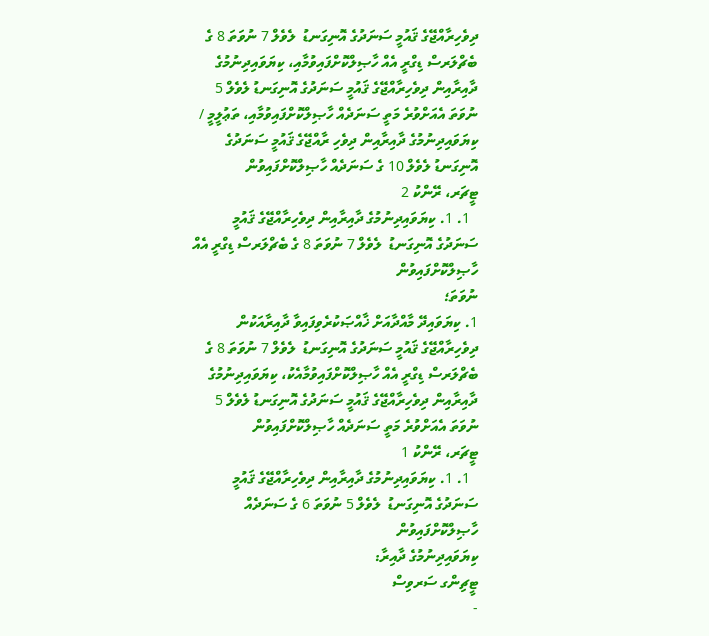ދިވެހިރާއްޖޭގެ ޤައުމީ ސަނަދުގެ އޮނިގަނޑު  ލެވެލް 7 ނުވަތަ 8 ގެ ބެޗްލަރސް ޑިގްރީ އެއް ހާޞިލްކޮށްފައިވުމާއި، ކިޔަވައިދިނުމުގެ  ދާއިރާއިން ދިވެހިރާއްޖޭގެ ޤައުމީ ސަނަދުގެ އޮނިގަނޑު ލެވެލް 5 ނުވަތަ އެއަށްވުރެ މަތީ ސަނަދެއް ހާޞިލްކޮށްފައިވުމާއި، ތަޢުލީމީ / ކިޔަވައިދިނުމުގެ ދާއިރާއިން ދިވެހި ރާއްޖޭގެ ޤައުމީ ސަނަދުގެ އޮނިގަނޑު ލެވެލް 10 ގެ ސަނަދެއް ހާޞިލްކޮށްފައިވުން
ޓީޗަރ، ރޭންކު 2
  1. 1. ކިޔަވައިދިނުމުގެ ދާއިރާއިން ދިވެހިރާއްޖޭގެ ޤައުމީ ސަނަދުގެ އޮނިގަނޑު  ލެވެލް 7 ނުވަތަ 8 ގެ ބެޗްލަރސް ޑިގްރީ އެއް ހާޞިލްކޮށްފައިވުން
ނުވަތަ؛
1. ކިޔަވައިދޭ މާއްދާއަށް ޚާއްޞަކުރެވިފައިވާ ދާއިރާއަކުން ދިވެހިރާއްޖޭގެ ޤައުމީ ސަނަދުގެ އޮނިގަނޑު  ލެވެލް 7 ނުވަތަ 8 ގެ ބެޗްލަރސް ޑިގްރީ އެއް ހާޞިލްކޮށްފައިވުމާއެކު، ކިޔަވައިދިނުމުގެ  ދާއިރާއިން ދިވެހިރާއްޖޭގެ ޤައުމީ ސަނަދުގެ އޮނިގަނޑު ލެވެލް 5 ނުވަތަ އެއަށްވުރެ މަތީ ސަނަދެއް ހާޞިލްކޮށްފައިވުން
ޓީޗަރ، ރޭންކު 1
  1. 1. ކިޔަވައިދިނުމުގެ ދާއިރާއިން ދިވެހިރާއްޖޭގެ ޤައުމީ ސަނަދުގެ އޮނިގަނޑު  ލެވެލް 5 ނުވަތަ 6 ގެ ސަނަދެއް ހާޞިލްކޮށްފައިވުން
ކިޔަވައިދިނުމުގެ ދާއިރާ:
ޓީޗިންގ ސަރވިސް
-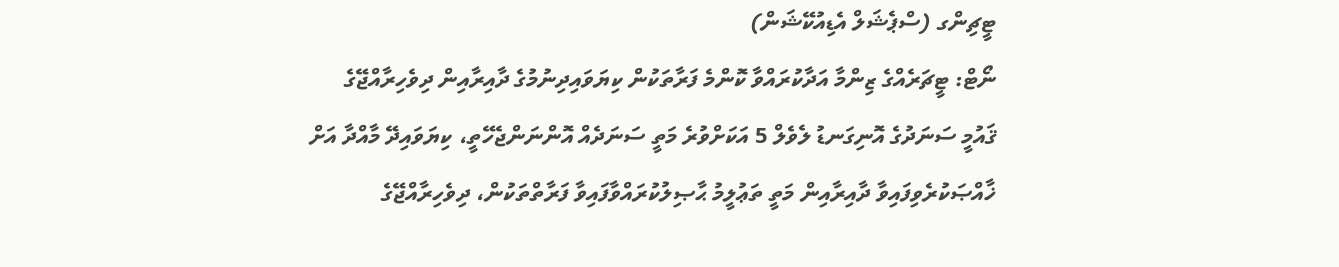ޓީޗިންގ (ސްޕެޝަލް އެޑިއުކޭޝަން)
ނޯޓް: ޓީޗަރެއްގެ ޒިންމާ އަދާކުރައްވާ ކޮންމެ ފަރާތަކުން ކިޔަވައިދިނުމުގެ ދާއިރާއިން ދިވެހިރާއްޖޭގެ ޤައުމީ ސަނަދުގެ އޮނިގަނޑު ލެވެލް 5 އަކަށްވުރެ މަތީ ސަނަދެއް އޮންނަންޖެހޭތީ، ކިޔަވައިދޭ މާއްދާ އަށް ޚާއްޞަކުރެވިފައިވާ ދާއިރާއިން މަތީ ތަޢުލީމު ޙާޞިލުކުރައްވާފައިވާ ފަރާތްތަކުން، ދިވެހިރާއްޖޭގެ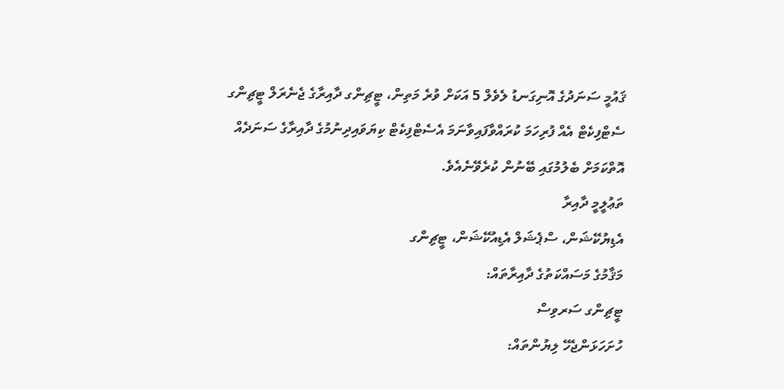ޤައުމީ ސަނަދުގެ އޮނިގަނޑު ލެވެލް 5 އަކަށް ވުރެ މަތިން، ޓީޗިންގ ދާއިރާގެ ޖެނެރަލް ޓީޗިންގ ސެޓްފިކެޓް އެއް ފުރިހަމަ ކުރައްވާފައިވާނަމަ އެސެޓްފިކެޓް ކިޔަވައިދިނުމުގެ ދާއިރާގެ ސަނަދެއް އޮތްކަމަށް ބެލުމުގައި ބޭނުން ކުރެވޭނެއެވެ.
ތަޢުލީމީ ދާއިރާ
އެޑިޔުކޭޝަން، ސްޕެޝަލް އެޑިއުކޭޝަން، ޓީޗިންގ
މަޤާމުގެ މަސައްކަތުގެ ދާއިރާތައް:
ޓީޗިންގ ސަރވިސް
ހުށަހަޅަންޖެހޭ ލިޔުންތައް: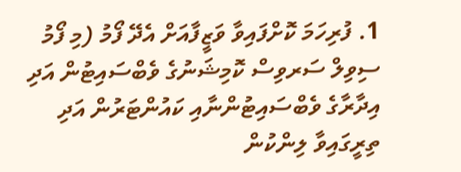1. ފުރިހަމަ ކޮށްފައިވާ ވަޒީފާއަށް އެދޭ ފޯމު (މި ފޯމު ސިވިލް ސަރވިސް ކޮމިޝަނުގެ ވެބްސައިޓުން އަދި އިދާރާގެ ވެބްސައިޓުންނާއި ކައުންޓަރުން އަދި ތިރީގައިވާ ލިންކުން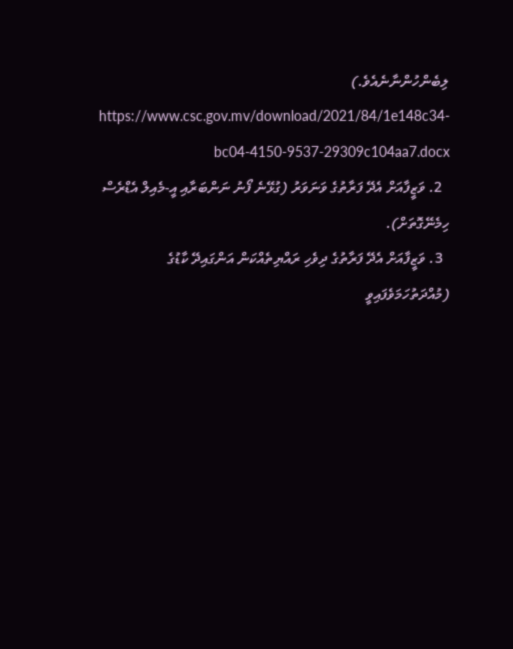ލިބެންހުންނާނެއެވެ.)  https://www.csc.gov.mv/download/2021/84/1e148c34-bc04-4150-9537-29309c104aa7.docx
  2. ވަޒީފާއަށް އެދޭ ފަރާތުގެ ވަނަވަރު (ގުޅޭނެ ފޯނު ނަންބަރާއި އީ-މެއިލް އެޑްރެސް ހިމެނޭގޮތަށް).
  3. ވަޒީފާއަށް އެދޭ ފަރާތުގެ ދިވެހި ރައްޔިތެއްކަން އަންގައިދޭ ކާޑުގެ (މުއްދަތުހަމަވެފައިވީ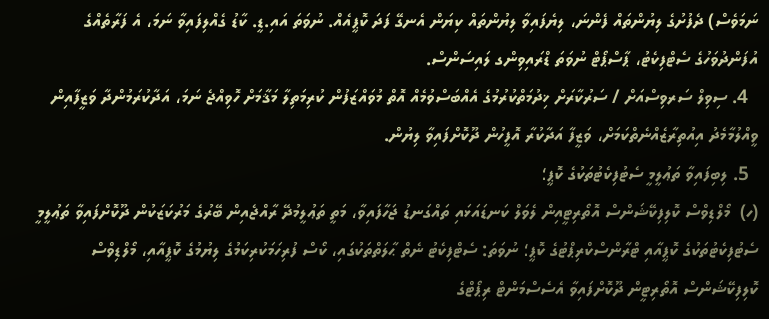ނަމަވެސް) ދެފުށުގެ ލިޔުންތައް ފެންނަ، ލިޔެފައިވާ ލިޔުންތައް ކިޔަން އެނގޭ ފަދަ ކޮޕީއެއް. ނުވަތަ އައި.ޑީ. ކާޑު ގެއްލިފައިވާ ނަމަ، އެ ފަރާތެއްގެ އުފަންދުވަހުގެ ސެޓްފިކެޓު، ޕާސްޕޯޓް ނުވަތަ ޑްރައިވިންގ ލައިސަންސް.
  4. ސިވިލް ސަރވިސްއަށް / ސަރުކާރަށް ޚިދުމަތްކުރުމުގެ އެއްބަސްވުމެއް އޮތް މުވައްޒަފުން ކުރިމަތިލާ މަޤާމަށް ހޮވިއްޖެ ނަމަ، އަދާކުރަމުންދާ ވަޒީފާއިން ވީއްލުމާމެދު އިއުތިރާޒެއްނެތްކަމަށް، ވަޒީފާ އަދާކުރާ އޮފީހުން ދޫކޮށްފައިވާ ލިޔުން.
  5. ލިބިފައިވާ ތަޢުލީމީ ސެޓުފިކެޓުތަކުގެ ކޮޕީ؛
(ހ)  މޯލްޑިވްސް ކޮލިފިކޭޝަންސް އޮތޯރިޓީއިން ލެވަލް ކަނޑައަޅައި ތައްގަނޑު ޖަހާފައިވާ، މަތީ ތަޢުލީމުދޭ ރާއްޖެއިން ބޭރުގެ މަރުކަޒަކުން ދޫކޮށްފައިވާ ތަޢުލީމީ ސެޓުފިކެޓުތަކުގެ ކޮޕީއާއި ޓްރާންސްކްރިޕްޓުގެ ކޮޕީ؛ ނުވަތަ: ސެޓްފިކެޓު ނެތް ޙާލަތްތަކުގައި، ކޯސް ފުރިހަމަކުރިކަމުގެ ލިޔުމުގެ ކޮޕީއާއި، މޯލްޑިވްސް ކޮލިފިކޭޝަންސް އޮތޯރިޓީން ދޫކޮށްފައިވާ އެސެސްމަންޓް ރިޕޯޓްގެ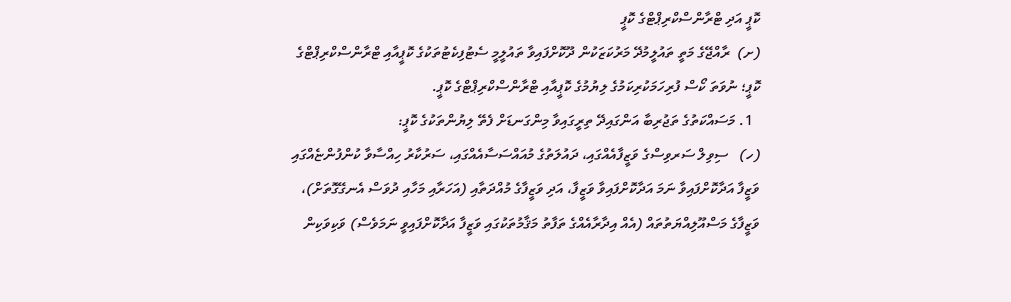ކޮޕީ އަދި ޓްރާންސްކްރިޕްޓްގެ ކޮޕީ
(ށ)  ރާއްޖޭގެ މަތީ ތައުލީމުދޭ މަރުކަޒަކުން ދޫކޮށްފައިވާ ތައުލީމީ ސެޓުފިކެޓުތަކުގެ ކޮޕީއާއި ޓްރާންސްކްރިޕްޓްގެ ކޮޕީ؛ ނުވަތަ ކޯސް ފުރިހަމަކުރިކަމުގެ ލިޔުމުގެ ކޮޕީއާއި ޓްރާންސްކްރިޕްޓްގެ ކޮޕީ.
  1. މަސައްކަތުގެ ތަޖުރިބާ އަންގައިދޭ ތިރީގައިވާ މިންގަނޑަށް ފެތޭ ލިޔުންތަކުގެ ކޮޕީ:
(ހ)   ސިވިލް ސަރވިސްގެ ވަޒީފާއެއްގައި، ދައުލަތުގެ މުއައްސަސާއެއްގައި، ސަރުކާރު ހިއްސާވާ ކުންފުންޏެއްގައި ވަޒީފާ އަދާކޮށްފައިވާ ނަމަ އަދާކޮށްފައިވާ ވަޒީފާ، އަދި ވަޒީފާގެ މުއްދަތާއި (އަހަރާއި މަހާއި ދުވަސް އެނގޭގޮތަށް)، ވަޒީފާގެ މަސްއޫލިއްޔަތުތައް (އެއް އިދާރާއެއްގެ ތަފާތު މަޤާމުތަކުގައި ވަޒީފާ އަދާކޮށްފައިވީ ނަމަވެސް) ވަކިވަކިން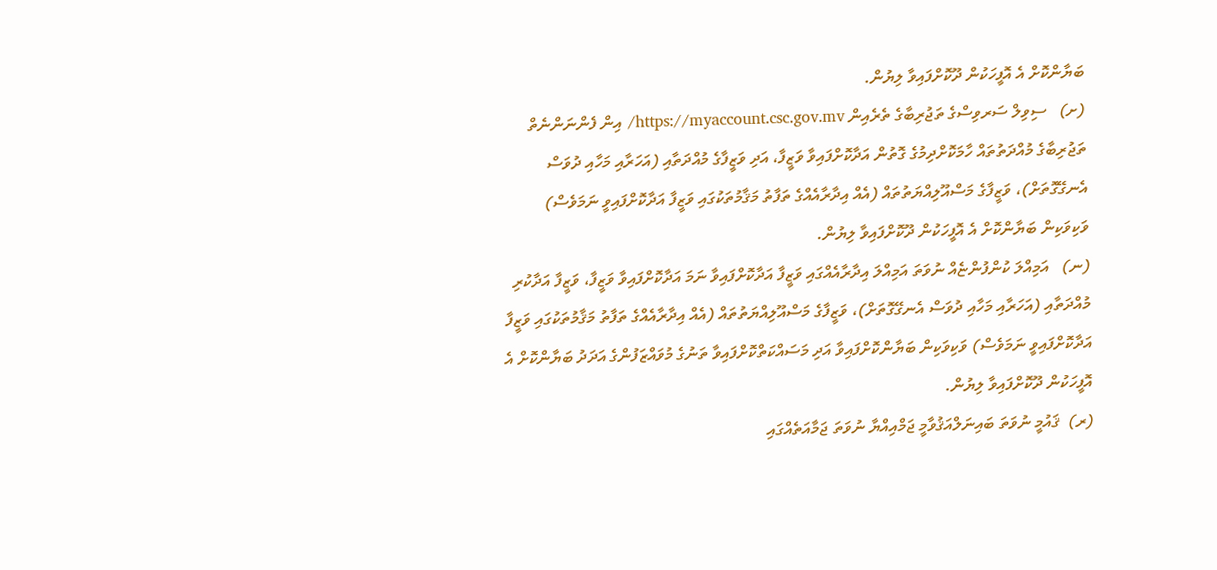ބަޔާންކޮށް އެ އޮފީހަކުން ދޫކޮށްފައިވާ ލިޔުން.
(ށ)   ސިވިލް ސަރވިސްގެ ތަޖުރިބާގެ ތެރެއިން https://myaccount.csc.gov.mv/ އިން ފެންނަންނެތް ތަޖުރިބާގެ މުއްދަތުތައް ހާމަކޮށްދިމުގެ ގޮތުން އަދާކޮށްފައިވާ ވަޒީފާ، އަދި ވަޒީފާގެ މުއްދަތާއި (އަހަރާއި މަހާއި ދުވަސް އެނގޭގޮތަށް)، ވަޒީފާގެ މަސްއޫލިއްޔަތުތައް (އެއް އިދާރާއެއްގެ ތަފާތު މަޤާމުތަކުގައި ވަޒީފާ އަދާކޮށްފައިވީ ނަމަވެސް) ވަކިވަކިން ބަޔާންކޮށް އެ އޮފީހަކުން ދޫކޮށްފައިވާ ލިޔުން.
(ނ)   އަމިއްލަ ކުންފުންޏެއް ނުވަތަ އަމިއްލަ އިދާރާއެއްގައި ވަޒީފާ އަދާކޮށްފައިވާ ނަމަ އަދާކޮށްފައިވާ ވަޒީފާ، ވަޒީފާ އަދާކުރި މުއްދަތާއި (އަހަރާއި މަހާއި ދުވަސް އެނގޭގޮތަށް)، ވަޒީފާގެ މަސްއޫލިއްޔަތުތައް (އެއް އިދާރާއެއްގެ ތަފާތު މަޤާމުތަކުގައި ވަޒީފާ އަދާކޮށްފައިވީ ނަމަވެސް) ވަކިވަކިން ބަޔާންކޮށްފައިވާ އަދި މަސައްކަތްކޮށްފައިވާ ތަނުގެ މުވައްޒަފުންގެ އަދަދު ބަޔާންކޮށް އެ އޮފީހަކުން ދޫކޮށްފައިވާ ލިޔުން.
(ރ)  ޤައުމީ ނުވަތަ ބައިނަލްއަޤުވާމީ ޖަމްއިއްޔާ ނުވަތަ ޖަމާއަތެއްގައި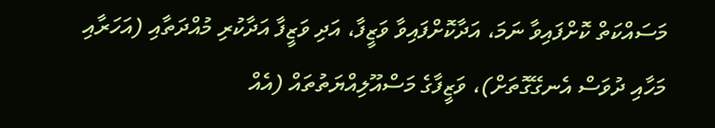މަސައްކަތް ކޮށްފައިވާ ނަމަ، އަދާކޮށްފައިވާ ވަޒީފާ، އަދި ވަޒީފާ އަދާކުރި މުއްދަތާއި (އަހަރާއި މަހާއި ދުވަސް އެނގޭގޮތަށް)، ވަޒީފާގެ މަސްއޫލިއްޔަތުތައް (އެއް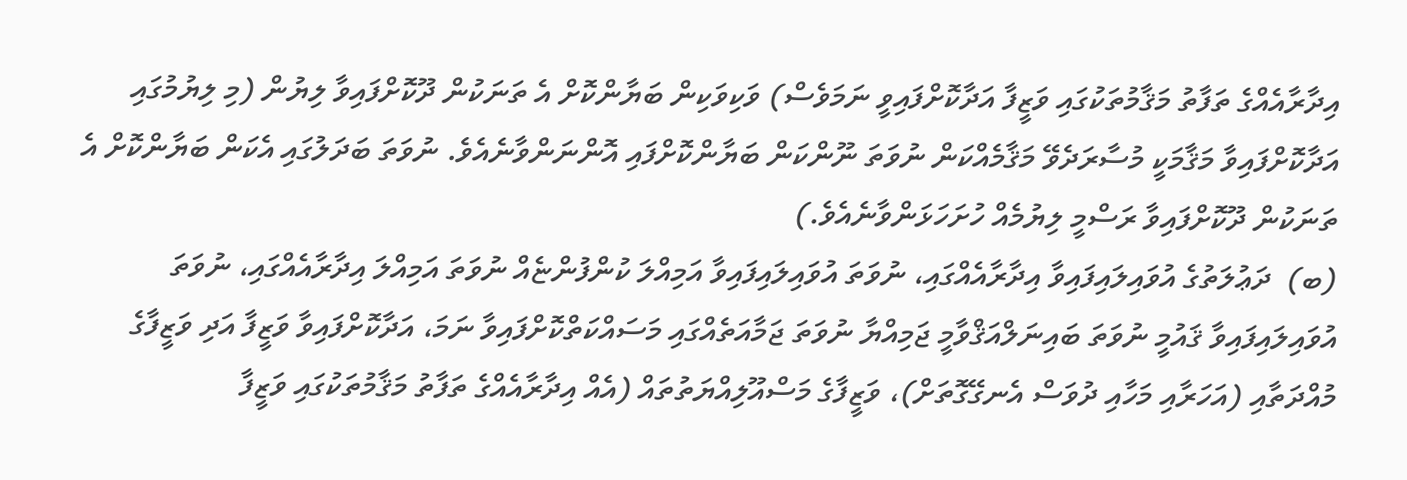އިދާރާއެއްގެ ތަފާތު މަޤާމުތަކުގައި ވަޒީފާ އަދާކޮށްފައިވީ ނަމަވެސް) ވަކިވަކިން ބަޔާންކޮށް އެ ތަނަކުން ދޫކޮށްފައިވާ ލިޔުން (މި ލިޔުމުގައި އަދާކޮށްފައިވާ މަޤާމަކީ މުސާރަދެވޭ މަޤާމެއްކަން ނުވަތަ ނޫންކަން ބަޔާންކޮށްފައި އޮންނަންވާނެއެވެ. ނުވަތަ ބަދަލުގައި އެކަން ބަޔާންކޮށް އެ ތަނަކުން ދޫކޮށްފައިވާ ރަސްމީ ލިޔުމެއް ހުށަހަޅަންވާނެއެވެ.)
(ބ)  ދަޢުލަތުގެ އުވައިލައިފައިވާ އިދާރާއެއްގައި، ނުވަތަ އުވައިލައިފައިވާ އަމިއްލަ ކުންފުންޏެއް ނުވަތަ އަމިއްލަ އިދާރާއެއްގައި، ނުވަތަ އުވައިލައިފައިވާ ޤައުމީ ނުވަތަ ބައިނަލްއަޤްވާމީ ޖަމިއްޔާ ނުވަތަ ޖަމާއަތެއްގައި މަސައްކަތްކޮށްފައިވާ ނަމަ، އަދާކޮށްފައިވާ ވަޒީފާ އަދި ވަޒީފާގެ މުއްދަތާއި (އަހަރާއި މަހާއި ދުވަސް އެނގޭގޮތަށް)، ވަޒީފާގެ މަސްއޫލިއްޔަތުތައް (އެއް އިދާރާއެއްގެ ތަފާތު މަޤާމުތަކުގައި ވަޒީފާ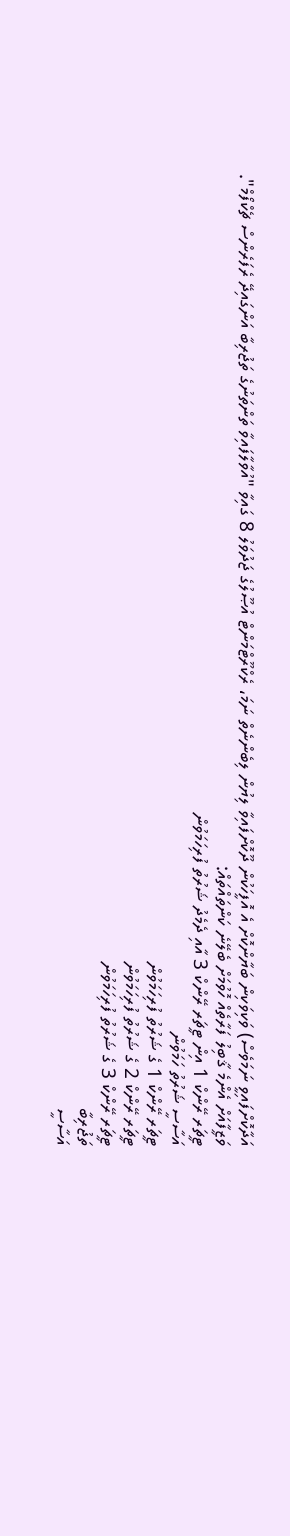އަދާކޮށްފައިވީ ނަމަވެސް) ވަކިވަކިން ބަޔާންކޮށް އެ އޮފީހަކުން ދޫކޮށްފައިވާ ލިޔުން ލިބެންނެތް ނަމަ، ރެކްރޫޓްމަންޓް އުޞޫލުގެ ޖަދުވަލު 8 ގައިވާ "އުވާލާފައިވާ ތަންތަނުގެ ތަޖުރިބާ އަންގައިދޭ ރެފަރެންސް ޗެކްފޯމް".
ވަޒީފާއަށް އެންމެ ޤާބިލު ފަރާތެއް ހޮވުމަށް ބެލޭނެ ކަންތައްތައް:
ޓީޗަރ ރޭންކް 1 އިން ޓީޗަރ ރޭންކް 3 އާއި ދެމެދު ޝަރުތު ފުރިހަމަވުން
އަސާސީ ޝަރުތު ހަމަވުން
ޓީޗަރ ރޭންކް 1 ގެ ޝަރުތު ފުރިހަމަވުން
ޓީޗަރ ރޭންކް 2 ގެ ޝަރުތު ފުރިހަމަވުން
ޓީޗަރ ރޭންކް 3 ގެ ޝަރުތު ފުރިހަމަވުން
ތަޖުރިބާ
އަސާސީ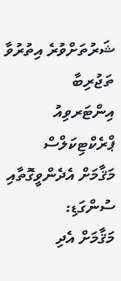ޝަރުތަށްވުރެ އިތުރުވާ ތަޖުރިބާ
އިންޓަރވިއު
ޕްރެކްޓިކަލްސް
މަޤާމަށް އެދެންވީގޮތާއި ސުންގަޑި:
މަޤާމަށް އެދި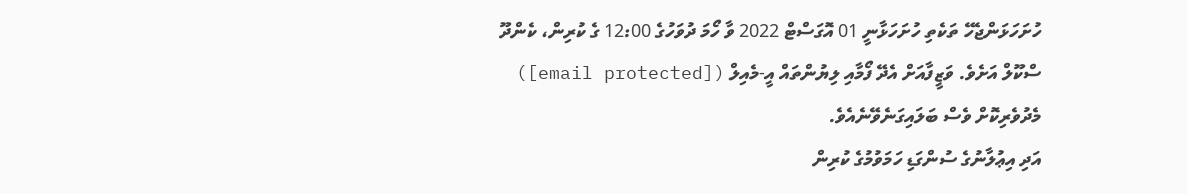ހުށަހަޅަންޖެހޭ ތަކެތި ހުށަހަޅާނީ 01 އޮގަސްޓް 2022 ވާ ހޯމަ ދުވަހުގެ 12:00 ގެ ކުރިން، ކެންދޫ ސްކޫލް އަށެވެ. ވަޒީފާއަށް އެދޭ ފޯމާއި ލިޔުންތައް އީ-މެއިލް ([email protected]) މެދުވެރިކޮށް ވެސް ބަލައިގަނެވޭނެއެވެ.
އަދި އިޢުލާނުގެ ސުންގަޑި ހަމަވުމުގެ ކުރިން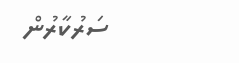ސަރުކާރުން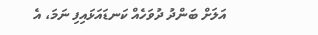އަލަށް ބަންދު ދުވަހެއް ކަނޑައަޅައިފި ނަމަ، އެ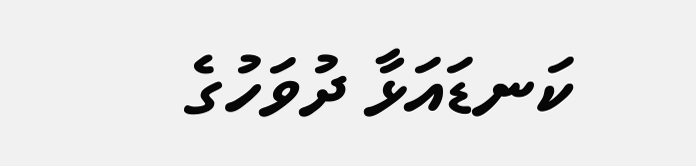ކަނޑައަޅާ ދުވަހުގެ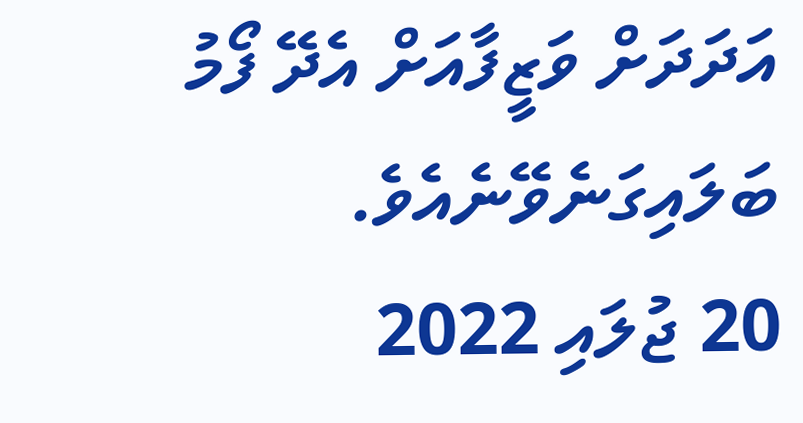އަދަދަށް ވަޒީފާއަށް އެދޭ ފޯމު ބަލައިގަނެވޭނެއެވެ.
20 ޖުލައި 2022